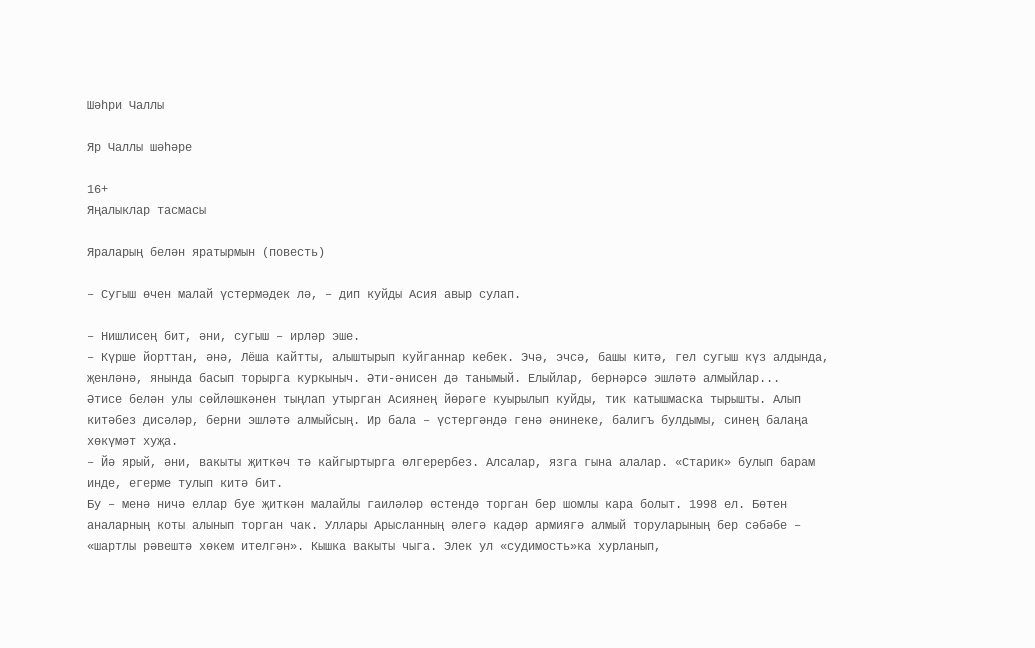Шәһри Чаллы

Яр Чаллы шәһәре

16+
Яңалыклар тасмасы

Яраларың белән яратырмын (повесть)

– Сугыш өчен малай үстермәдек лә, – дип куйды Асия авыр сулап.

– Нишлисең бит, әни, сугыш – ирләр эше.
– Күрше йорттан, әнә, Лёша кайтты, алыштырып куйганнар кебек. Эчә, эчсә, башы китә, гел сугыш күз алдында, җенләнә, янында басып торырга куркыныч. Әти-әнисен дә танымый. Елыйлар, бернәрсә эшләтә алмыйлар...
Әтисе белән улы сөйләшкәнен тыңлап утырган Асиянең йөрәге куырылып куйды, тик катышмаска тырышты. Алып китәбез дисәләр, берни эшләтә алмыйсың. Ир бала – үстергәндә генә әнинеке, балигъ булдымы, синең балаңа хөкүмәт хуҗа.
– Йә ярый, әни, вакыты җиткәч тә кайгыртырга өлгерербез. Алсалар, язга гына алалар. «Старик» булып барам инде, егерме тулып китә бит.
Бу – менә ничә еллар буе җиткән малайлы гаиләләр өстендә торган бер шомлы кара болыт. 1998 ел. Бөтен аналарның коты алынып торган чак. Уллары Арысланның әлегә кадәр армиягә алмый торуларының бер сәбәбе – «шартлы рәвештә хөкем ителгән». Кышка вакыты чыга. Элек ул «судимость»ка хурланып,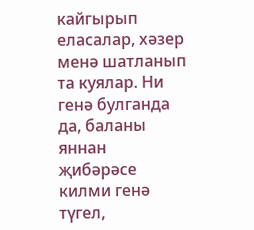кайгырып еласалар, хәзер менә шатланып та куялар. Ни генә булганда да, баланы яннан җибәрәсе килми генә түгел,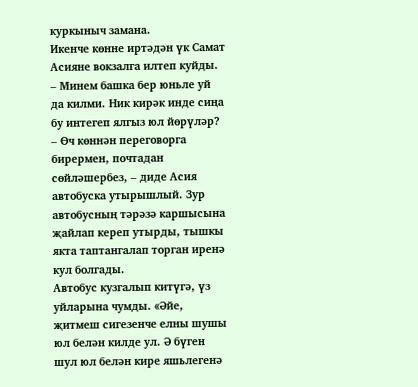куркыныч замана.
Икенче көнне иртәдән үк Самат Асияне вокзалга илтеп куйды.
– Минем башка бер юньле уй да килми. Ник кирәк инде сиңа бу интегеп ялгыз юл йөрүләр?
– Өч көннән переговорга бирермен, почтадан сөйләшербез, – диде Асия автобуска утырышлый. Зур автобусның тәрәзә каршысына җайлап кереп утырды, тышкы якта таптангалап торган иренә кул болгады.
Автобус кузгалып китүгә, үз уйларына чумды. «Әйе, җитмеш сигезенче елны шушы юл белән килде ул. Ә бүген шул юл белән кире яшьлегенә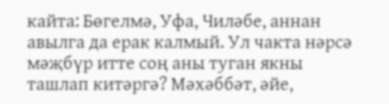кайта: Бөгелмә, Уфа, Чиләбе, аннан авылга да ерак калмый. Ул чакта нәрсә мәҗбүр итте соң аны туган якны ташлап китәргә? Мәхәббәт, әйе,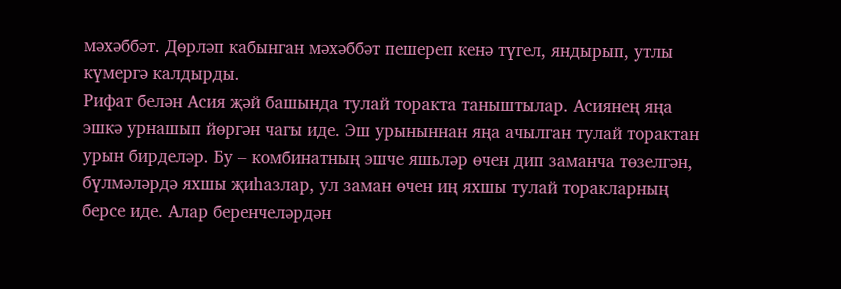мәхәббәт. Дөрләп кабынган мәхәббәт пешереп кенә түгел, яндырып, утлы күмергә калдырды.
Рифат белән Асия җәй башында тулай торакта таныштылар. Асиянең яңа эшкә урнашып йөргән чагы иде. Эш урыныннан яңа ачылган тулай торактан урын бирделәр. Бу – комбинатның эшче яшьләр өчен дип заманча төзелгән, бүлмәләрдә яхшы җиһазлар, ул заман өчен иң яхшы тулай торакларның берсе иде. Алар беренчеләрдән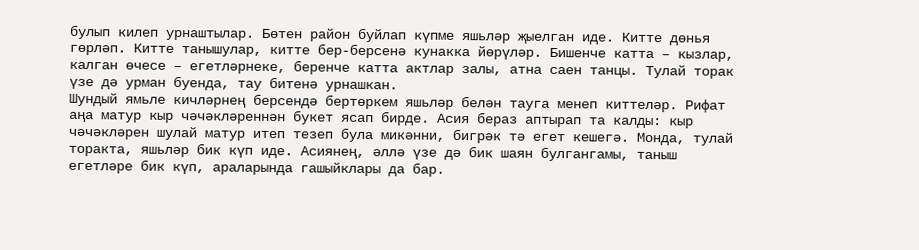булып килеп урнаштылар. Бөтен район буйлап күпме яшьләр җыелган иде. Китте дөнья гөрләп. Китте танышулар, китте бер-берсенә кунакка йөрүләр. Бишенче катта – кызлар, калган өчесе – егетләрнеке, беренче катта актлар залы, атна саен танцы. Тулай торак үзе дә урман буенда, тау битенә урнашкан.
Шундый ямьле кичләрнең берсендә бертөркем яшьләр белән тауга менеп киттеләр. Рифат аңа матур кыр чәчәкләреннән букет ясап бирде. Асия бераз аптырап та калды: кыр чәчәкләрен шулай матур итеп тезеп була микәнни, бигрәк тә егет кешегә. Монда, тулай торакта, яшьләр бик күп иде. Асиянең, әллә үзе дә бик шаян булгангамы, таныш егетләре бик күп, араларында гашыйклары да бар.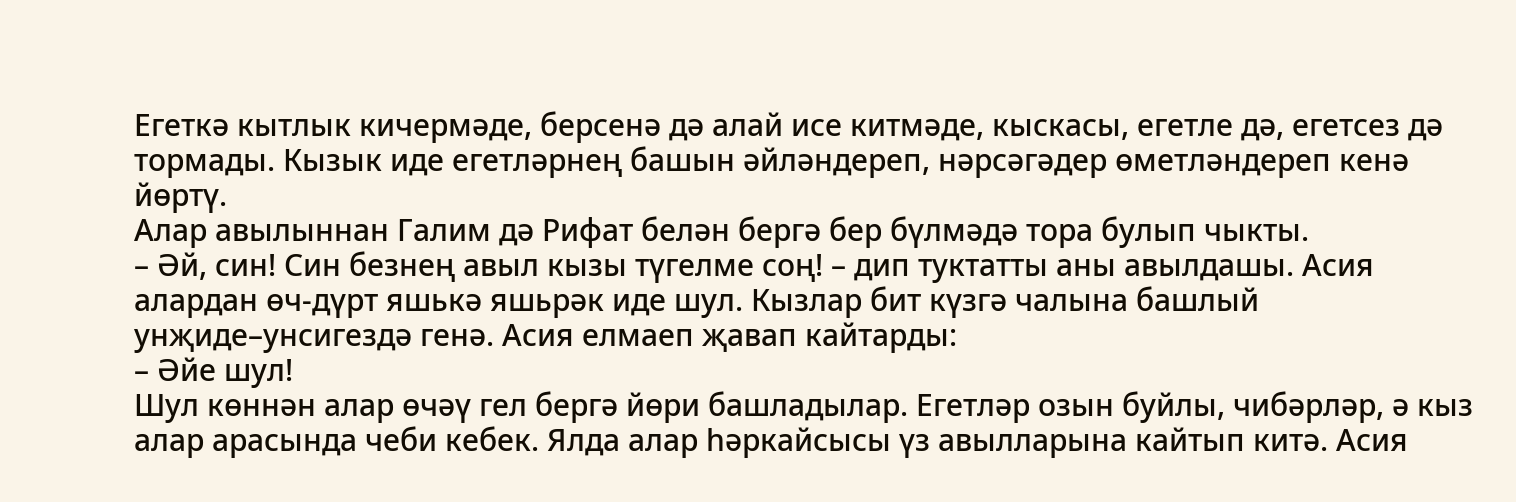Егеткә кытлык кичермәде, берсенә дә алай исе китмәде, кыскасы, егетле дә, егетсез дә тормады. Кызык иде егетләрнең башын әйләндереп, нәрсәгәдер өметләндереп кенә йөртү.
Алар авылыннан Галим дә Рифат белән бергә бер бүлмәдә тора булып чыкты.
– Әй, син! Син безнең авыл кызы түгелме соң! – дип туктатты аны авылдашы. Асия алардан өч-дүрт яшькә яшьрәк иде шул. Кызлар бит күзгә чалына башлый унҗиде–унсигездә генә. Асия елмаеп җавап кайтарды:
– Әйе шул!
Шул көннән алар өчәү гел бергә йөри башладылар. Егетләр озын буйлы, чибәрләр, ә кыз алар арасында чеби кебек. Ялда алар һәркайсысы үз авылларына кайтып китә. Асия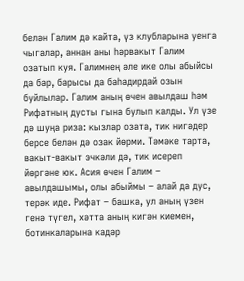белән Галим дә кайта, үз клубларына уенга чыгалар, аннан аны һәрвакыт Галим озатып куя. Галимнең әле ике олы абыйсы да бар, барысы да баһадирдай озын буйлылар. Галим аның өчен авылдаш һәм Рифатның дусты гына булып калды. Ул үзе дә шуңа риза: кызлар озата, тик нигәдер берсе белән дә озак йөрми. Тәмәке тарта, вакыт-вакыт эчкәли дә, тик исереп йөргәне юк. Асия өчен Галим – авылдашымы, олы абыймы – алай да дус, терәк иде. Рифат – башка, ул аның үзен генә түгел, хәтта аның кигән киемен, ботинкаларына кадәр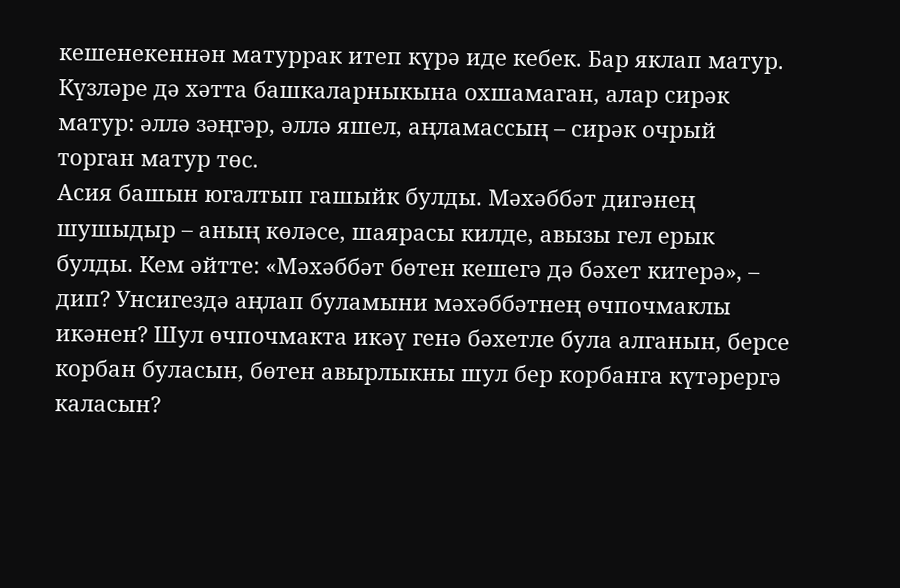кешенекеннән матуррак итеп күрә иде кебек. Бар яклап матур. Күзләре дә хәтта башкаларныкына охшамаган, алар сирәк матур: әллә зәңгәр, әллә яшел, аңламассың – сирәк очрый торган матур төс.
Асия башын югалтып гашыйк булды. Мәхәббәт дигәнең шушыдыр – аның көләсе, шаярасы килде, авызы гел ерык булды. Кем әйтте: «Мәхәббәт бөтен кешегә дә бәхет китерә», – дип? Унсигездә аңлап буламыни мәхәббәтнең өчпочмаклы икәнен? Шул өчпочмакта икәү генә бәхетле була алганын, берсе корбан буласын, бөтен авырлыкны шул бер корбанга күтәрергә каласын?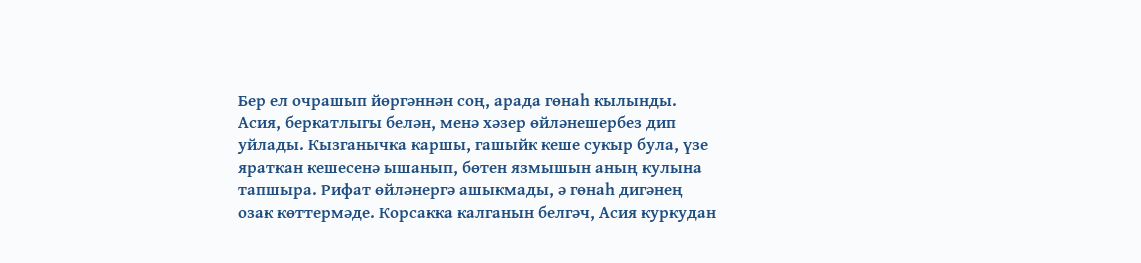Бер ел очрашып йөргәннән соң, арада гөнаһ кылынды. Асия, беркатлыгы белән, менә хәзер өйләнешербез дип уйлады. Кызганычка каршы, гашыйк кеше сукыр була, үзе яраткан кешесенә ышанып, бөтен язмышын аның кулына тапшыра. Рифат өйләнергә ашыкмады, ә гөнаһ дигәнең озак көттермәде. Корсакка калганын белгәч, Асия куркудан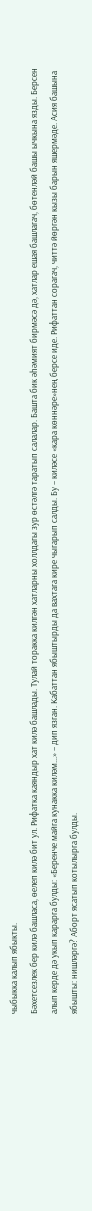чыбыкка калып ябыкты.
Бәхетсезлек бер килә башласа, өелеп килә бит ул. Рифатка каяндыр хат килә башлады. Тулай торакка килгән хатларны холлдагы зур өстәлгә таратып салалар. Башта бик әһәмият бирмәсә дә, хатлар ешая башлагач, бөтенләй башы ычкына язды. Берсен алып керде дә укып карарга булды: «Беренче майга кунакка киләм...» – дип язган. Кабаттан ябыштырды да вахтага кире чыгарып салды. Бу – киләсе «кара көннәре»нең берсе иде. Рифаттан сорагач, читтә йөргән кызы барын яшермәде. Асия башына ябышты: нишләргә? Аборт ясатып котылырга булды.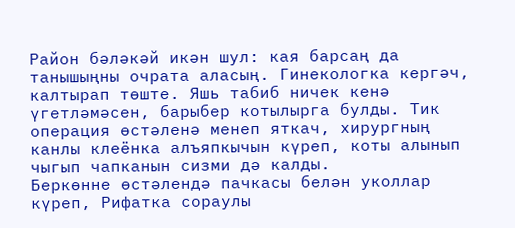Район бәләкәй икән шул: кая барсаң да танышыңны очрата аласың. Гинекологка кергәч, калтырап төште. Яшь табиб ничек кенә үгетләмәсен, барыбер котылырга булды. Тик операция өстәленә менеп яткач, хирургның канлы клеёнка алъяпкычын күреп, коты алынып чыгып чапканын сизми дә калды.
Беркөнне өстәлендә пачкасы белән уколлар күреп, Рифатка сораулы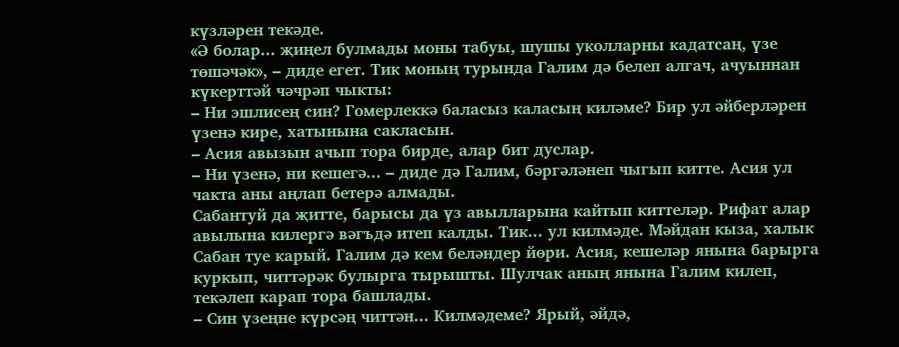күзләрен текәде.
«Ә болар... җиңел булмады моны табуы, шушы уколларны кадатсаң, үзе төшәчәк», – диде егет. Тик моның турында Галим дә белеп алгач, ачуыннан күкерттәй чәчрәп чыкты:
– Ни эшлисең син? Гомерлеккә баласыз каласың киләме? Бир ул әйберләрен үзенә кире, хатынына сакласын.
– Асия авызын ачып тора бирде, алар бит дуслар.
– Ни үзенә, ни кешегә... – диде дә Галим, бәргәләнеп чыгып китте. Асия ул чакта аны аңлап бетерә алмады.
Сабантуй да җитте, барысы да үз авылларына кайтып киттеләр. Рифат алар авылына килергә вәгъдә итеп калды. Тик... ул килмәде. Мәйдан кыза, халык Сабан туе карый. Галим дә кем беләндер йөри. Асия, кешеләр янына барырга куркып, читтәрәк булырга тырышты. Шулчак аның янына Галим килеп, текәлеп карап тора башлады.
– Син үзеңне күрсәң читтән... Килмәдеме? Ярый, әйдә,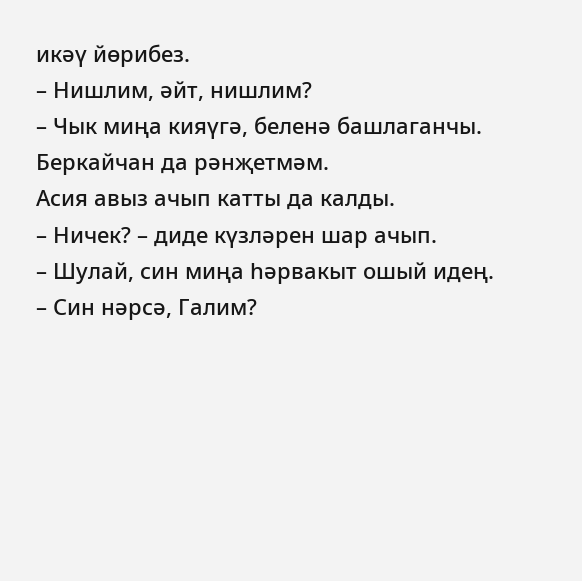икәү йөрибез.
– Нишлим, әйт, нишлим?
– Чык миңа кияүгә, беленә башлаганчы. Беркайчан да рәнҗетмәм.
Асия авыз ачып катты да калды.
– Ничек? – диде күзләрен шар ачып.
– Шулай, син миңа һәрвакыт ошый идең.
– Син нәрсә, Галим?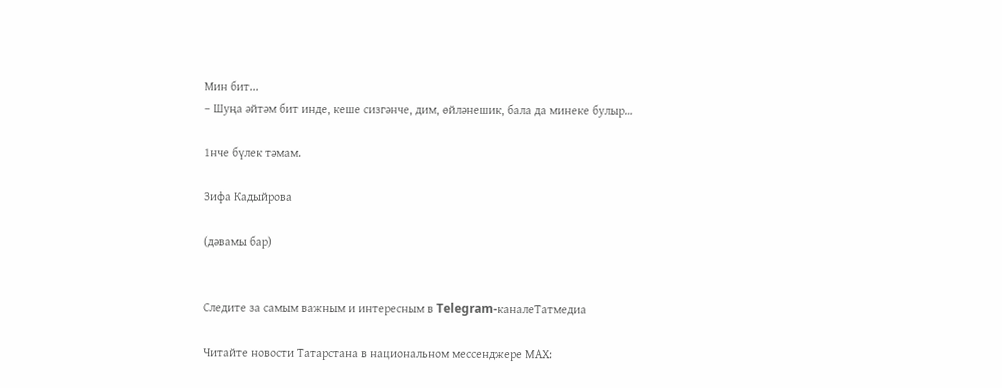Мин бит...
– Шуңа әйтәм бит инде, кеше сизгәнче, дим, өйләнешик, бала да минеке булыр…

1нче бүлек тәмам.

Зифа Кадыйрова

(дәвамы бар)


Следите за самым важным и интересным в Telegram-каналеТатмедиа

Читайте новости Татарстана в национальном мессенджере MАХ: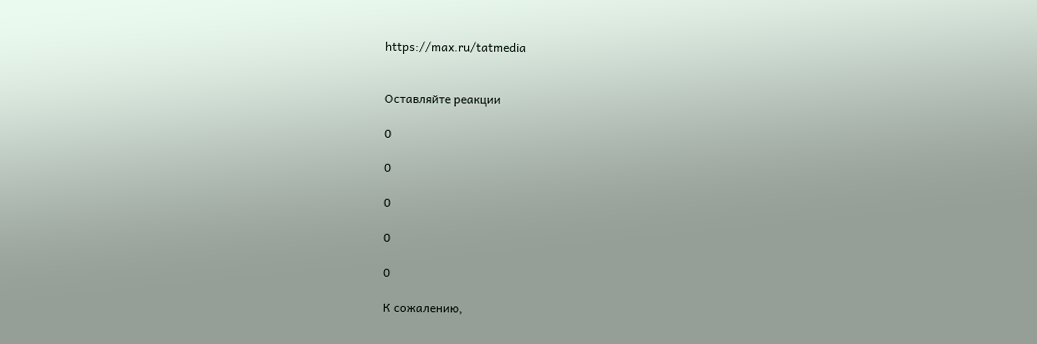https://max.ru/tatmedia


Оставляйте реакции

0

0

0

0

0

К сожалению,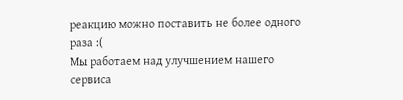реакцию можно поставить не более одного раза :(
Мы работаем над улучшением нашего сервиса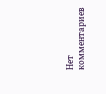Нет комментариев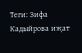Теги: Зифа Кадыйрова иҗат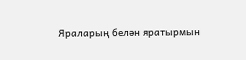Яраларың белән яратырмын